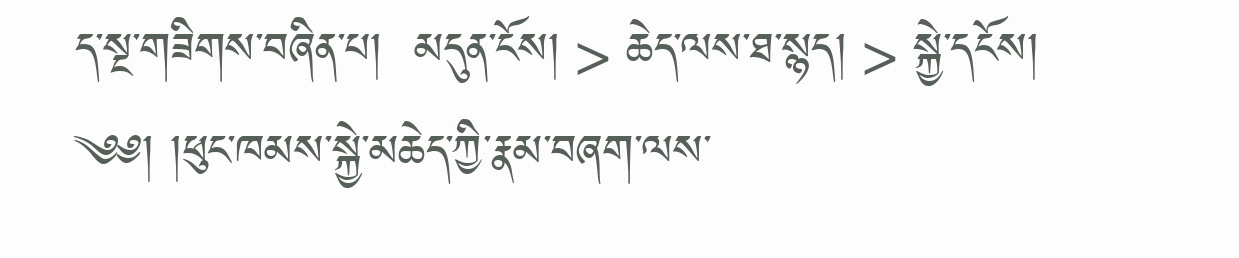ད་སྔ་གཟིགས་བཞིན་པ།  མདུན་ངོས། > ཆེད་ལས་ཐ་སྙད། > སྐྱེ་དངོས།
༄༅། །ཕུང་ཁམས་སྐྱེ་མཆེད་ཀྱི་རྣམ་བཞག་ལས་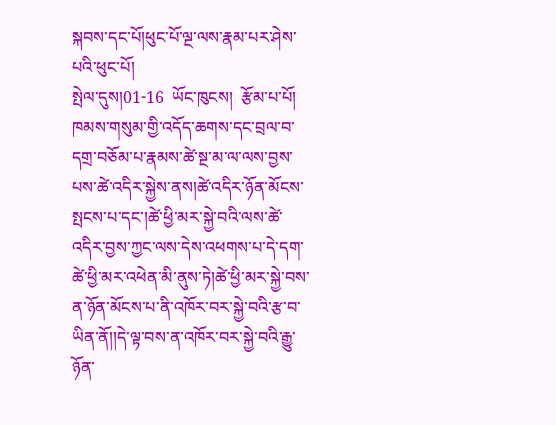སྐབས་དང་པོ།ཕུང་པོ་ལྔ་ལས་རྣམ་པར་ཤེས་པའི་ཕུང་པོ།
སྤེལ་དུས།01-16  ཡོང་ཁུངས།  རྩོམ་པ་པོ།
ཁམས་གསུམ་གྱི་འདོད་ཆགས་དང་བྲལ་བ་དགྲ་བཅོམ་པ་རྣམས་ཚེ་སྔ་མ་ལ་ལས་བྱས་པས་ཚེ་འདིར་སྐྱེས་ནས།ཚེ་འདིར་ཉོན་མོངས་སྤངས་པ་དང་།ཚེ་ཕྱི་མར་སྐྱེ་བའི་ལས་ཚེ་འདིར་བྱས་ཀྱང་ལས་དེས་འཕགས་པ་དེ་དག་ཚེ་ཕྱི་མར་འཕེན་མི་ནུས་ཏེ།ཚེ་ཕྱི་མར་སྐྱེ་བས་ན་ཉོན་མོངས་པ་ནི་འཁོར་བར་སྐྱེ་བའི་རྩ་བ་ཡིན་ནོ།།དེ་ལྟ་བས་ན་འཁོར་བར་སྐྱེ་བའི་རྒྱུ་ཉོན་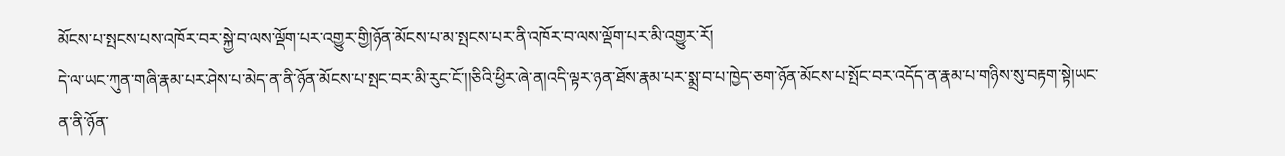མོངས་པ་སྤངས་པས་འཁོར་བར་སྐྱེ་བ་ལས་ལྡོག་པར་འགྱུར་གྱི།ཉོན་མོངས་པ་མ་སྤངས་པར་ནི་འཁོར་བ་ལས་ལྡོག་པར་མི་འགྱུར་རོ།
དེ་ལ་ཡང་ཀུན་གཞི་རྣམ་པར་ཤེས་པ་མེད་ན་ནི་ཉོན་མོངས་པ་སྤང་བར་མི་རུང་ངོ་།།ཅིའི་ཕྱིར་ཞེ་ན།འདི་ལྟར་ཉན་ཐོས་རྣམ་པར་སྨྲ་བ་པ་ཁྱེད་ཅག་ཉོན་མོངས་པ་སྤོང་བར་འདོད་ན་རྣམ་པ་གཉིས་སུ་བརྟག་སྟེ།ཡང་ན་ནི་ཉོན་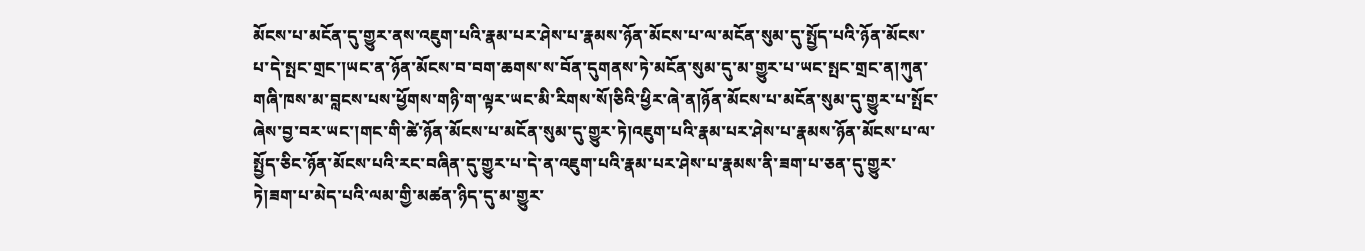མོངས་པ་མངོན་དུ་གྱུར་ནས་འཇུག་པའི་རྣམ་པར་ཤེས་པ་རྣམས་ཉོན་མོངས་པ་ལ་མངོན་སུམ་དུ་སྤྱོད་པའི་ཉོན་མོངས་པ་དེ་སྤང་གྲང་།ཡང་ན་ཉོན་མོངས་བ་བག་ཆགས་ས་བོན་དུགནས་ཏེ་མངོན་སུམ་དུ་མ་གྱུར་པ་ཡང་སྤང་གྲང་ན།ཀུན་གཞི་ཁས་མ་བླངས་པས་ཕྱོགས་གཉི་ག་ལྟར་ཡང་མི་རིགས་སོ།ཅིའི་ཕྱིར་ཞེ་ན།ཉོན་མོངས་པ་མངོན་སུམ་དུ་གྱུར་པ་སྤོང་ཞེས་བྱ་བར་ཡང་།གང་གི་ཚེ་ཉོན་མོངས་པ་མངོན་སུམ་དུ་གྱུར་ཏེ།འཇུག་པའི་རྣམ་པར་ཤེས་པ་རྣམས་ཉོན་མོངས་པ་ལ་སྤྱོད་ཅིང་ཉོན་མོངས་པའི་རང་བཞིན་དུ་གྱུར་པ་དེ་ན་འཇུག་པའི་རྣམ་པར་ཤེས་པ་རྣམས་ནི་ཟག་པ་ཅན་དུ་གྱུར་ཏེ།ཟག་པ་མེད་པའི་ལམ་གྱི་མཚན་ཉིད་དུ་མ་གྱུར་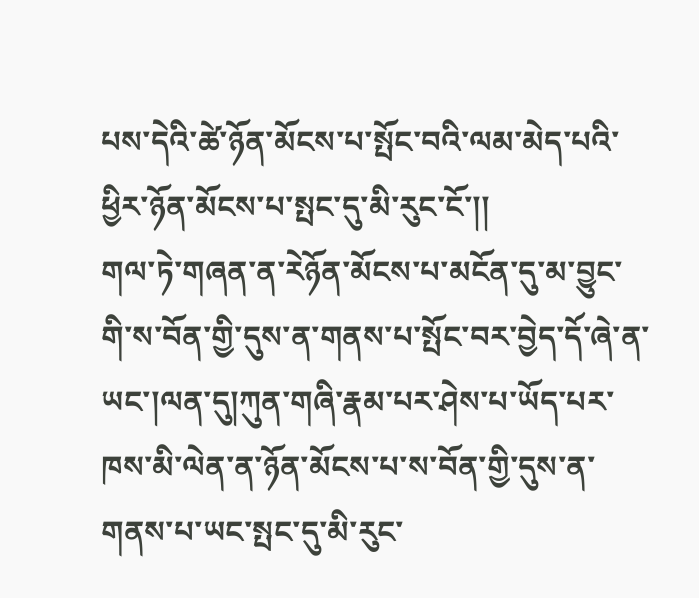པས་དེའི་ཚེ་ཉོན་མོངས་པ་སྤོང་བའི་ལམ་མེད་པའི་ཕྱིར་ཉོན་མོངས་པ་སྤང་དུ་མི་རུང་ངོ་།།
གལ་ཏེ་གཞན་ན་རེཉོན་མོངས་པ་མངོན་དུ་མ་བྱུང་གི་ས་བོན་གྱི་དུས་ན་གནས་པ་སྤོང་བར་བྱེད་དོ་ཞེ་ན་ཡང་།ལན་དུ།ཀུན་གཞི་རྣམ་པར་ཤེས་པ་ཡོད་པར་ཁས་མི་ལེན་ན་ཉོན་མོངས་པ་ས་བོན་གྱི་དུས་ན་གནས་པ་ཡང་སྤང་དུ་མི་རུང་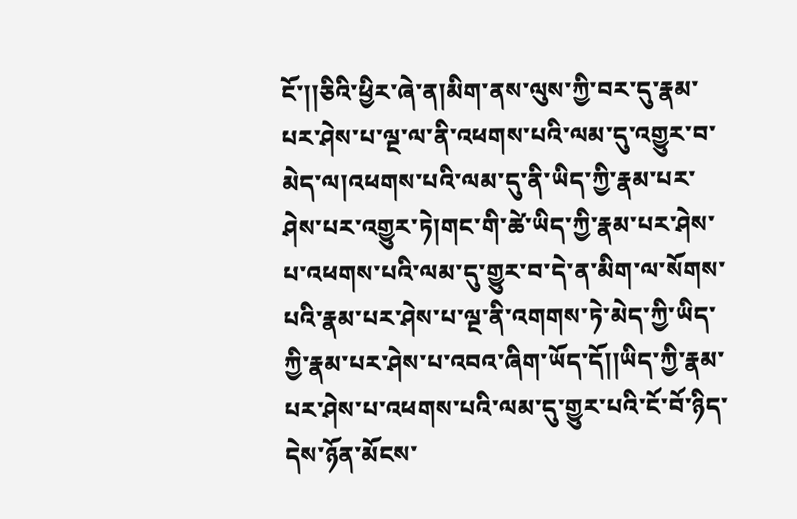ངོ་།།ཅིའི་ཕྱིར་ཞེ་ན།མིག་ནས་ལུས་ཀྱི་བར་དུ་རྣམ་པར་ཤེས་པ་ལྔ་ལ་ནི་འཕགས་པའི་ལམ་དུ་འགྱུར་བ་མེད་ལ།འཕགས་པའི་ལམ་དུ་ནི་ཡིད་ཀྱི་རྣམ་པར་ཤེས་པར་འགྱུར་ཏེ།གང་གི་ཚེ་ཡིད་ཀྱི་རྣམ་པར་ཤེས་པ་འཕགས་པའི་ལམ་དུ་གྱུར་བ་དེ་ན་མིག་ལ་སོགས་པའི་རྣམ་པར་ཤེས་པ་ལྔ་ནི་འགགས་ཏེ་མེད་ཀྱི་ཡིད་ཀྱི་རྣམ་པར་ཤེས་པ་འབའ་ཞིག་ཡོད་དོ།།ཡིད་ཀྱི་རྣམ་པར་ཤེས་པ་འཕགས་པའི་ལམ་དུ་གྱུར་པའི་ངོ་བོ་ཉིད་དེས་ཉོན་མོངས་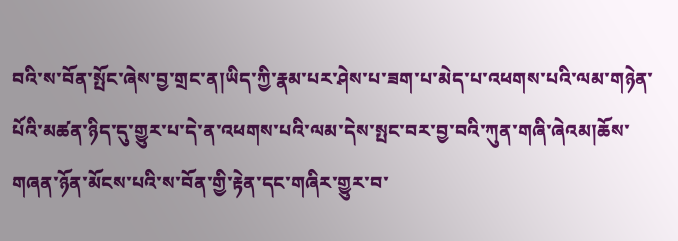བའི་ས་བོན་སྤོང་ཞེས་བྱ་གྲང་ན།ཡིད་ཀྱི་རྣམ་པར་ཤེས་པ་ཟག་པ་མེད་པ་འཕགས་པའི་ལམ་གཉེན་པོའི་མཚན་ཉིད་དུ་གྱུར་པ་དེ་ན་འཕགས་པའི་ལམ་དེས་སྤང་བར་བྱ་བའི་ཀུན་གཞི་ཞེའམ།ཆོས་གཞན་ཉོན་མོངས་པའི་ས་བོན་གྱི་རྟེན་དང་གཞིར་གྱུར་བ་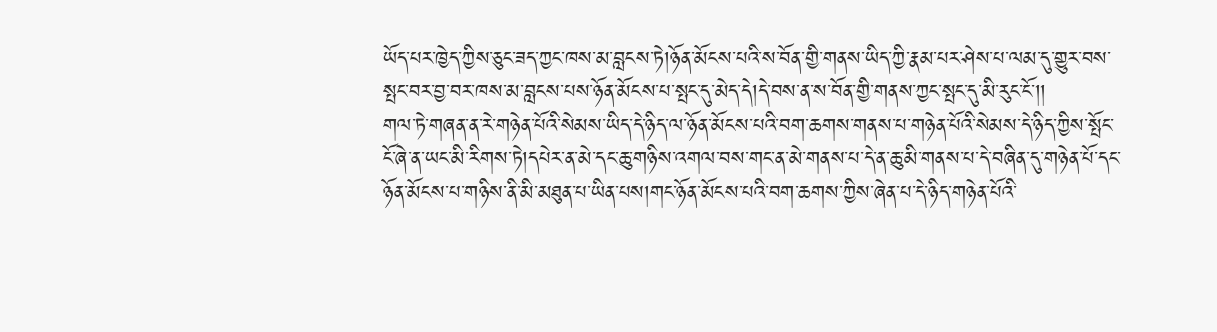ཡོད་པར་ཁྱེད་ཀྱིས་ཅུང་ཟད་ཀྱང་ཁས་མ་བླངས་ཏེ།ཉོན་མོངས་པའི་ས་བོན་གྱི་གནས་ཡིད་ཀྱི་རྣམ་པར་ཤེས་པ་ལམ་དུ་གྱུར་བས་སྤང་བར་བྱ་བར་ཁས་མ་བླངས་པས་ཉོན་མོངས་པ་སྤང་དུ་མེད་དེ།དེ་བས་ན་ས་བོན་གྱི་གནས་ཀྱང་སྤང་དུ་མི་རུང་ངོ་།།
གལ་ཏེ་གཞན་ན་རེ་གཉེན་པོའི་སེམས་ཡིད་དེ་ཉིད་ལ་ཉོན་མོངས་པའི་བག་ཆགས་གནས་པ་གཉེན་པོའི་སེམས་དེ་ཉིད་ཀྱིས་སྤོང་ངོ་ཞེ་ན་ཡང་མི་རིགས་ཏེ།དཔེར་ན་མེ་དང་ཆུ་གཉིས་འགལ་བས་གང་ན་མེ་གནས་པ་དེ་ན་ཆུ་མི་གནས་པ་དེ་བཞིན་དུ་གཉེན་པོ་དང་ཉོན་མོངས་པ་གཉིས་ནི་མི་མཐུན་པ་ཡིན་པས།གང་ཉོན་མོངས་པའི་བག་ཆགས་ཀྱིས་ཞེན་པ་དེ་ཉིད་གཉེན་པོའི་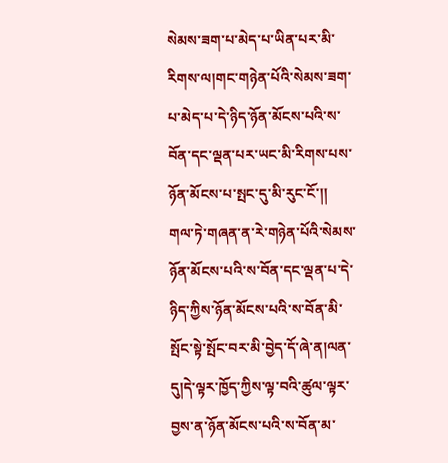སེམས་ཟག་པ་མེད་པ་ཡིན་པར་མི་རིགས་ལ།གང་གཉེན་པོའི་སེམས་ཟག་པ་མེད་པ་དེ་ཉིད་ཉོན་མོངས་པའི་ས་བོན་དང་ལྡན་པར་ཡང་མི་རིགས་པས་ཉོན་མོངས་པ་སྤང་དུ་མི་རུང་ངོ་།།
གལ་ཏེ་གཞན་ན་རེ་གཉེན་པོའི་སེམས་ཉོན་མོངས་པའི་ས་བོན་དང་ལྡན་པ་དེ་ཉིད་ཀྱིས་ཉོན་མོངས་པའི་ས་བོན་མི་སྤོང་སྟེ་སྤོང་བར་མི་བྱེད་དོ་ཞེ་ན།ལན་དུ།དེ་ལྟར་ཁྱོད་ཀྱིས་ལྟ་བའི་ཚུལ་ལྟར་བྱས་ན་ཉོན་མོངས་པའི་ས་བོན་མ་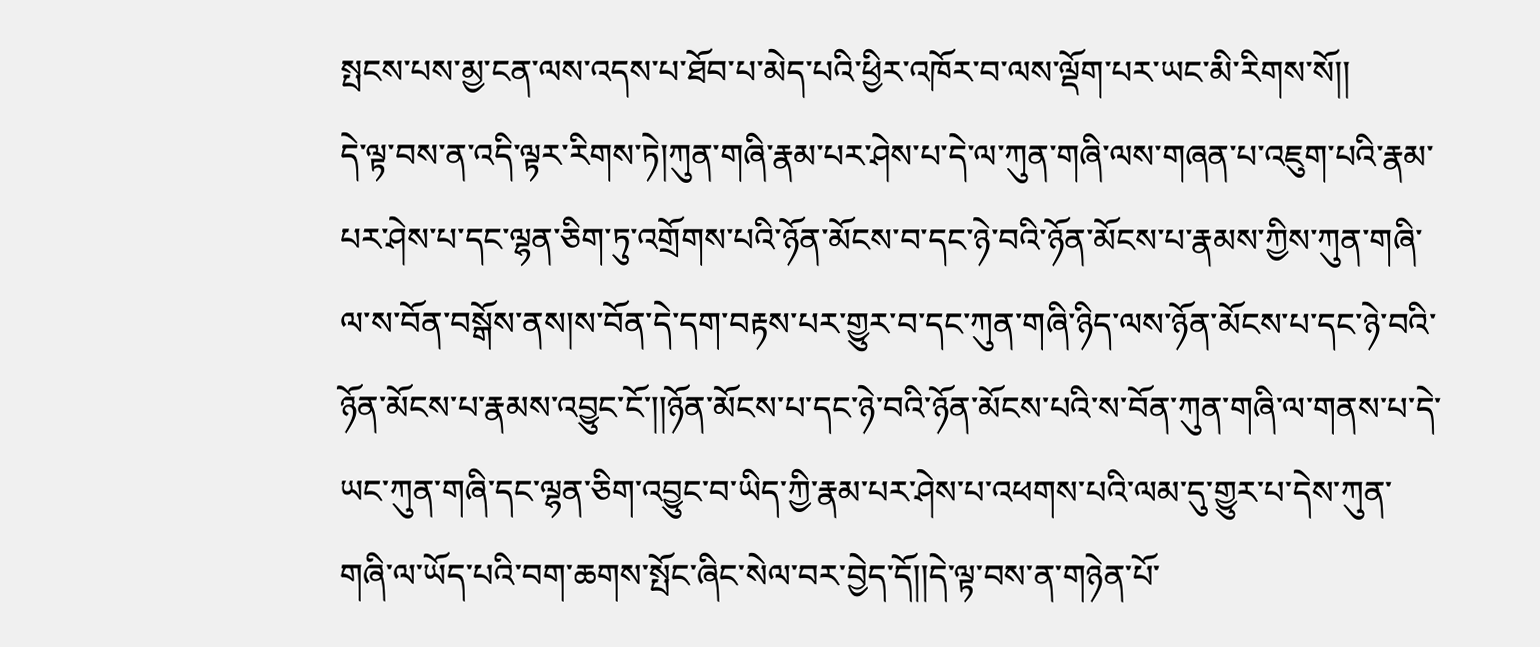སྤངས་པས་མྱ་ངན་ལས་འདས་པ་ཐོབ་པ་མེད་པའི་ཕྱིར་འཁོར་བ་ལས་ལྡོག་པར་ཡང་མི་རིགས་སོ།།
དེ་ལྟ་བས་ན་འདི་ལྟར་རིགས་ཏེ།ཀུན་གཞི་རྣམ་པར་ཤེས་པ་དེ་ལ་ཀུན་གཞི་ལས་གཞན་པ་འཇུག་པའི་རྣམ་པར་ཤེས་པ་དང་ལྷན་ཅིག་ཏུ་འགྲོགས་པའི་ཉོན་མོངས་བ་དང་ཉེ་བའི་ཉོན་མོངས་པ་རྣམས་ཀྱིས་ཀུན་གཞི་ལ་ས་བོན་བསྒོས་ནས།ས་བོན་དེ་དག་བརྟས་པར་གྱུར་བ་དང་ཀུན་གཞི་ཉིད་ལས་ཉོན་མོངས་པ་དང་ཉེ་བའི་ཉོན་མོངས་པ་རྣམས་འབྱུང་ངོ་།།ཉོན་མོངས་པ་དང་ཉེ་བའི་ཉོན་མོངས་པའི་ས་བོན་ཀུན་གཞི་ལ་གནས་པ་དེ་ཡང་ཀུན་གཞི་དང་ལྷན་ཅིག་འབྱུང་བ་ཡིད་ཀྱི་རྣམ་པར་ཤེས་པ་འཕགས་པའི་ལམ་དུ་གྱུར་པ་དེས་ཀུན་གཞི་ལ་ཡོད་པའི་བག་ཆགས་སྤོང་ཞིང་སེལ་བར་བྱེད་དོ།།དེ་ལྟ་བས་ན་གཉེན་པོ་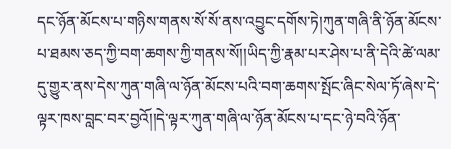དང་ཉོན་མོངས་པ་གཉིས་གནས་སོ་སོ་ནས་འབྱུང་དགོས་ཏེ།ཀུན་གཞི་ནི་ཉོན་མོངས་པ་ཐམས་ཅད་ཀྱི་བག་ཆགས་ཀྱི་གནས་སོ།།ཡིད་ཀྱི་རྣམ་པར་ཤེས་པ་ནི་དེའི་ཚེ་ལམ་དུ་གྱུར་ནས་དེས་ཀུན་གཞི་ལ་ཉོན་མོངས་པའི་བག་ཆགས་སྤོང་ཞིང་སེལ་ཏོ་ཞེས་དེ་ལྟར་ཁས་བླང་བར་བྱའོ།།དེ་ལྟར་ཀུན་གཞི་ལ་ཉོན་མོངས་པ་དང་ཉེ་བའི་ཉོན་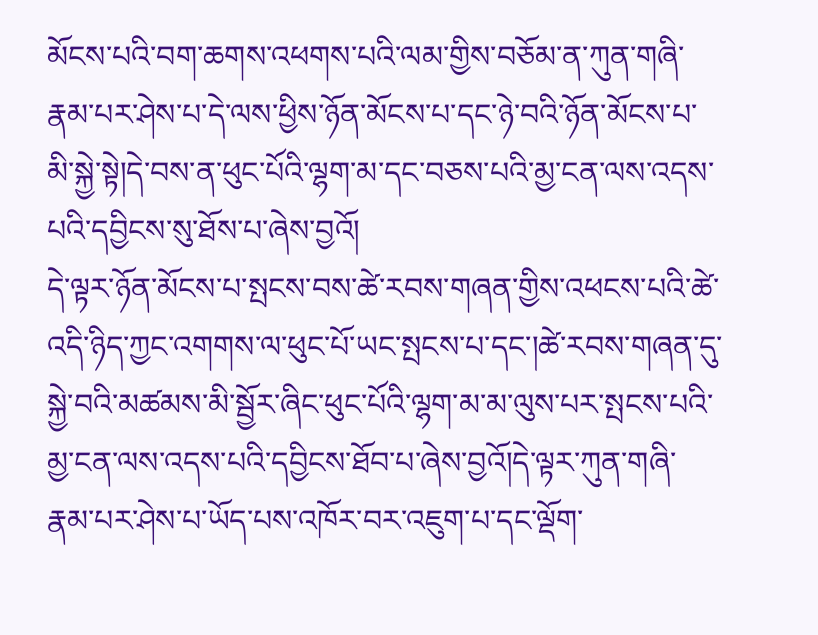མོངས་པའི་བག་ཆགས་འཕགས་པའི་ལམ་གྱིས་བཅོམ་ན་ཀུན་གཞི་རྣམ་པར་ཤེས་པ་དེ་ལས་ཕྱིས་ཉོན་མོངས་པ་དང་ཉེ་བའི་ཉོན་མོངས་པ་མི་སྐྱེ་སྟེ།དེ་བས་ན་ཕུང་པོའི་ལྷག་མ་དང་བཅས་པའི་མྱ་ངན་ལས་འདས་པའི་དབྱིངས་སུ་ཐོས་པ་ཞེས་བྱའོ།
དེ་ལྟར་ཉོན་མོངས་པ་སྤངས་བས་ཚེ་རབས་གཞན་གྱིས་འཕངས་པའི་ཚེ་འདི་ཉིད་ཀྱང་འགགས་ལ་ཕུང་པོ་ཡང་སྤངས་པ་དང་།ཚེ་རབས་གཞན་དུ་སྐྱེ་བའི་མཚམས་མི་སྦྱོར་ཞིང་ཕུང་པོའི་ལྷག་མ་མ་ལུས་པར་སྤངས་པའི་མྱ་ངན་ལས་འདས་པའི་དབྱིངས་ཐོབ་པ་ཞེས་བྱའོ།དེ་ལྟར་ཀུན་གཞི་རྣམ་པར་ཤེས་པ་ཡོད་པས་འཁོར་བར་འཇུག་པ་དང་ལྡོག་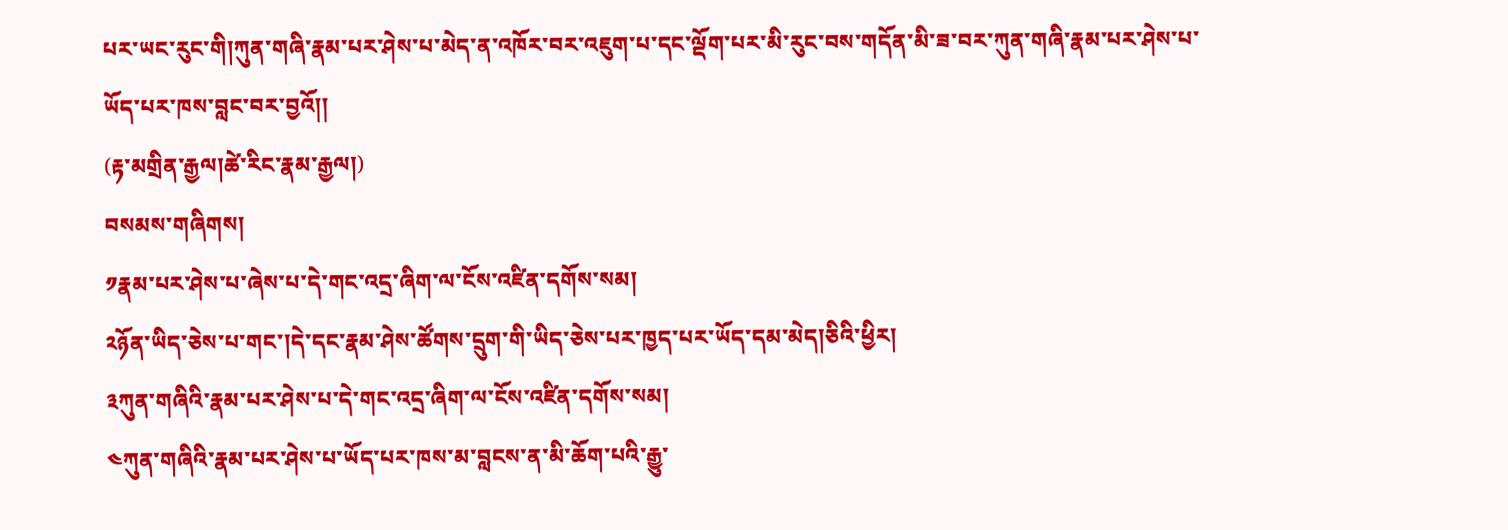པར་ཡང་རུང་གི།ཀུན་གཞི་རྣམ་པར་ཤེས་པ་མེད་ན་འཁོར་བར་འཇུག་པ་དང་ལྡོག་པར་མི་རུང་བས་གདོན་མི་ཟ་བར་ཀུན་གཞི་རྣམ་པར་ཤེས་པ་ཡོད་པར་ཁས་བླང་བར་བྱའོ།།
(རྟ་མགྲིན་རྒྱལ།ཚེ་རིང་རྣམ་རྒྱལ།)
བསམས་གཞིགས།
༡རྣམ་པར་ཤེས་པ་ཞེས་པ་དེ་གང་འདྲ་ཞིག་ལ་ངོས་འཛིན་དགོས་སམ།
༢ཉོན་ཡིད་ཅེས་པ་གང་།དེ་དང་རྣམ་ཤེས་ཚོགས་དྲུག་གི་ཡིད་ཅེས་པར་ཁྱད་པར་ཡོད་དམ་མེད།ཅིའི་ཕྱིར།
༣ཀུན་གཞིའི་རྣམ་པར་ཤེས་པ་དེ་གང་འདྲ་ཞིག་ལ་ངོས་འཛིན་དགོས་སམ།
༤ཀུན་གཞིའི་རྣམ་པར་ཤེས་པ་ཡོད་པར་ཁས་མ་བླངས་ན་མི་ཆོག་པའི་རྒྱུ་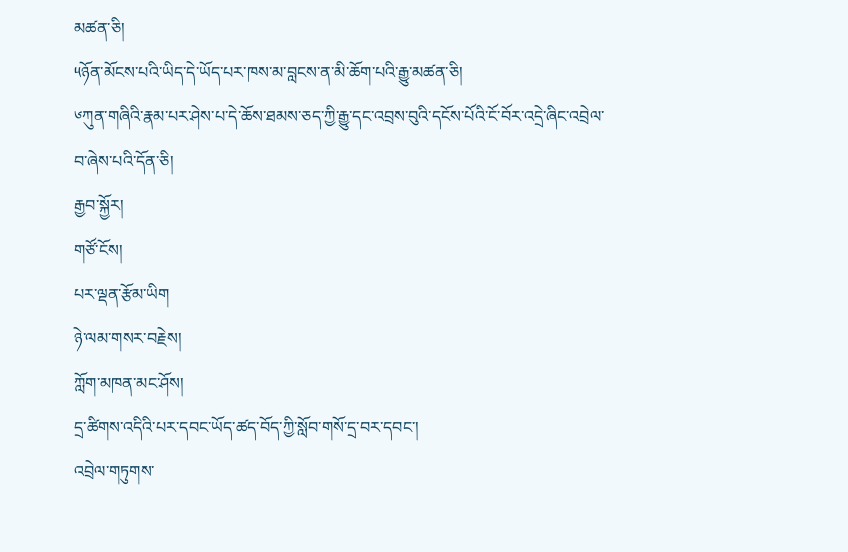མཚན་ཅི།
༥ཉོན་མོངས་པའི་ཡིད་དེ་ཡོད་པར་ཁས་མ་བླངས་ན་མི་ཆོག་པའི་རྒྱུ་མཚན་ཅི།
༦ཀུན་གཞིའི་རྣམ་པར་ཤེས་པ་དེ་ཆོས་ཐམས་ཅད་ཀྱི་རྒྱུ་དང་འབྲས་བུའི་དངོས་པོའི་ངོ་བོར་འདྲེ་ཞིང་འབྲེལ་བ་ཞེས་པའི་དོན་ཅི།
རྒྱབ་སྐྱོར།
གཙོ་ངོས།
པར་ལྡན་རྩོམ་ཡིག
ཉེ་ལམ་གསར་བརྗེས།
ཀློག་མཁན་མང་ཤོས།
དྲ་ཚིགས་འདིའི་པར་དབང་ཡོད་ཚད་བོད་ཀྱི་སློབ་གསོ་དྲ་བར་དབང་།
འབྲེལ་གཏུགས་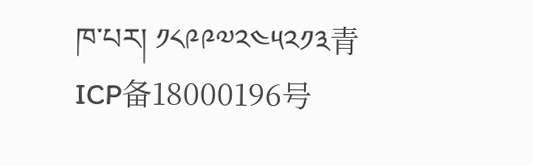ཁ་པར། ༡༨༩༩༧༢༤༥༢༡༣青ICP备18000196号